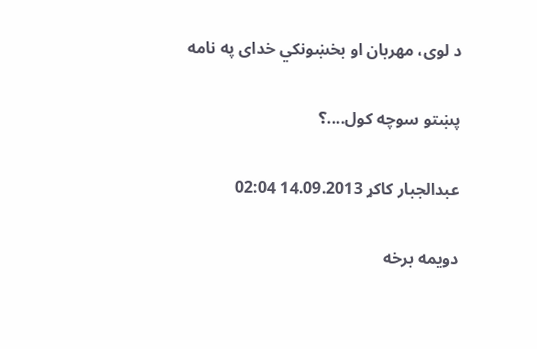د لوی، مهربان او بخښونکي خدای په نامه

پښتو سوچه كول....؟

عبدالجبار كاكړ 14.09.2013 02:04

دويمه برخه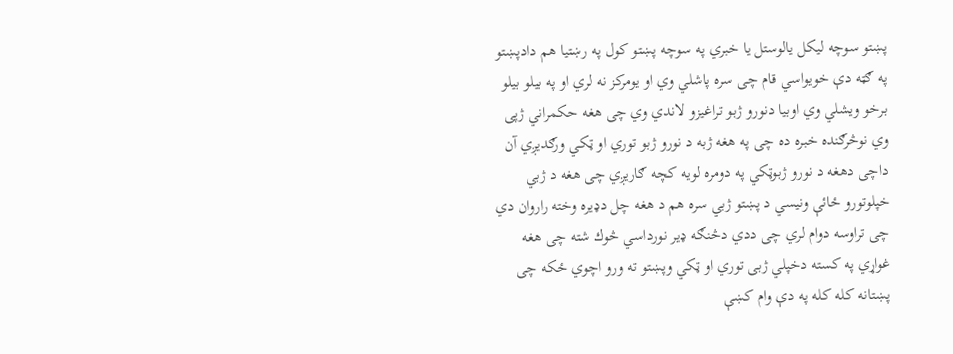پښتو سوچه ليكل يالوستل يا خبري په سوچه پښتو كول په رښتيا هم دادپښتو په ګټه دې خويواسي قام چى سره پاشلي وي او يومركز نه لري او په بيلو بيلو برخو ويشلي وي اوبيا دنورو ژبو تراغيزو لاندي وي چى هغه حكمراني ژپى وي نوڅرګنده خبره ده چى په هغه ژبه د نورو ژبو توري او ټكي ورګديږي آن داچى دهغه د نورو ژبوټكي په دومره لويه كچه ګاريږي چى هغه د ژبي خپلوتورو ځائې ونيسي د پښتو ژبي سره هم د هغه چل دډيره وخته راروان دي چى تراوسه دوام لري چى ددي دڅنګه ډير نورداسي څوك شته چى هغه غواړي په كسته دخپلي ژبى توري او ټكي وپښتو ته ورو اچوي ځكه چى پښتانه كله كله په دې وام كښې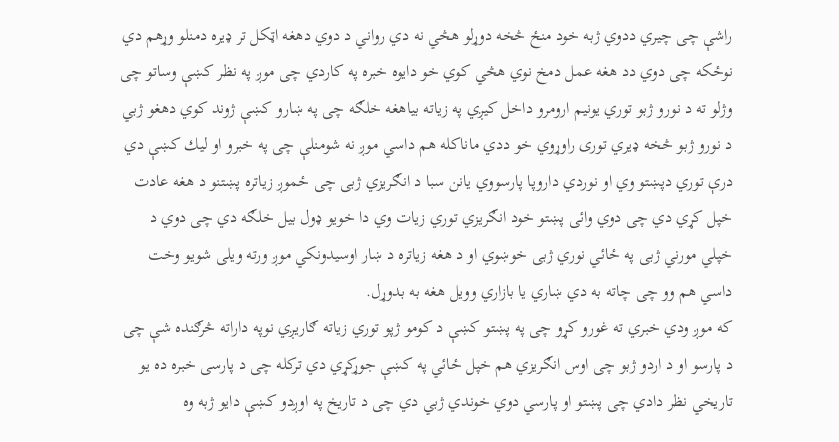راشې چى چيري ددوي ژبه خود منځ څخه دوړلو هڅي نه دي رواني د دوي دهغه اټكل تر ډيره دمنلو وړهم دي نوځكه چى دوي دد هغه عمل دمخ نوي هڅي كوي خو دايوه خبره په كاردي چى موږ په نظر كښې وساتو چى وژلو ته د نورو ژبو توري يونيم ارومرو داخل كيږي په زياته بياهغه خلګه چى په ښارو كښې ژوند كوي دهغو ژبي د نورو ژبو څخه ډيري تورى راوړوي خو ددي ماناكله هم داسي موږ نه شومنلې چى په خبرو او ليك كښې دي درې توري دپښتو وي او نوردي داروپا پارسووي يانن سبا د انګريزي ژبى چى ځموږ زياتره پښتنو د هغه عادت خپل كړي دي چى دوي وائى پښتو خود انګريزي توري زيات وي دا خويو ډول بيل خلګه دي چى دوي د خپلي مورني ژبى په ځائي نوري ژبى خوښوي او د هغه زياتره د ښار اوسيدونكي موږ ورته ويلى شويو وخت داسي هم وو چى چاته به دي ښاري يا بازاري وويل هغه به بدوړل.
كه موږ ودي خبري ته غورو كړو چى په پښتو كښې د كومو ژپو توري زياته ګاريږي نوپه داراته څرګنده شې چى د پارسو او د اردو ژبو چى اوس انګريزي هم خپل ځائي په كښې جوړكړي دي تركله چى د پارسى خبره ده يو تاريخي نظر دادي چى پښتو او پارسي دوي خوندي ژبي دي چى د تاريخ په اوږدو كښې دايو ژبه وه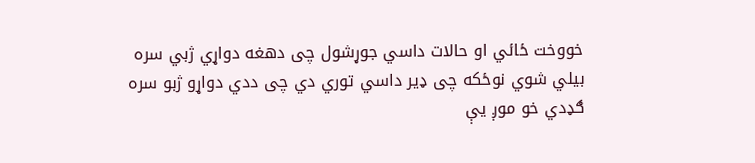خووخت ځائي او حالات داسي جوړشول چى دهغه دواړي ژبي سره بيلي شوي نوځكه چى ډير داسي توري دي چى ددي دواړو ژبو سره ګډدي خو موږ يې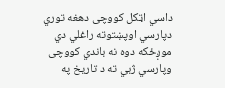داسي اټكل كووچى دهغه توري دپارسي اوپښتوته راغلي دي موږځكه دوه نه باندي كووچى وپارسي ژبي ته د تاريخ په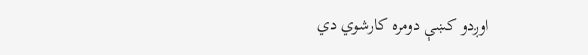اوږدو كښې دومره كارشوي دي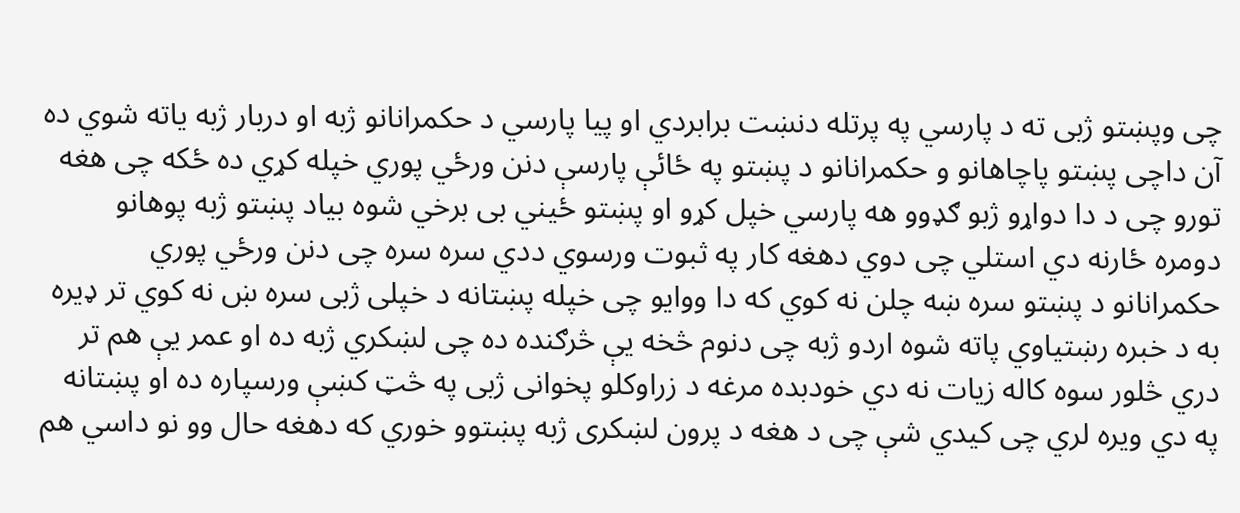چى وپښتو ژبى ته د پارسي په پرتله دنښت برابردي او پيا پارسي د حكمرانانو ژبه او دربار ژبه ياته شوي ده آن داچى پښتو پاچاهانو و حكمرانانو د پښتو په ځائې پارسې دنن ورځي پوري خپله كړي ده ځكه چى هغه تورو چى د دا دواړو ژبو ګډوو هه پارسي خپل كړو او پښتو ځيني بى برخي شوه بياد پښتو ژبه پوهانو دومره ځارنه دي استلي چى دوي دهغه كار په ثبوت ورسوي ددي سره سره چى دنن ورځي پوري حكمرانانو د پښتو سره ښه چلن نه كوي كه دا ووايو چى خپله پښتانه د خپلى ژبى سره ښ نه كوي تر ډيره به د خبره رښتياوي پاته شوه اردو ژبه چى دنوم څخه يې څرګنده ده چى لښكري ژبه ده او عمر يې هم تر دري څلور سوه كاله زيات نه دي خودبده مرغه د زراوكلو پخوانى ژبى په څټ كښې ورسپاره ده او پښتانه په دي ويره لري چى كيدي شې چى د هغه د پرون لښكرى ژبه پښتوو خوري كه دهغه حال وو نو داسي هم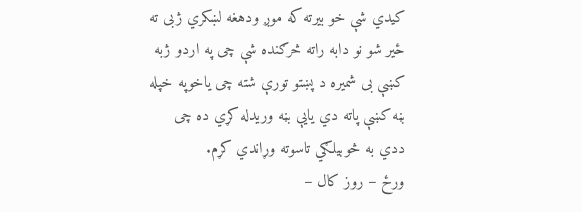كيدي شې خو بيرته كه موږ ودهغه لښكري ژبى ته ځير شو نو دابه راته څرګنده شې چى په اردو ژبه كښې بى شميره د پښتو تورې شته چى ياخوپه خپله بڼه كښې پاته دي يايې بڼه وريدله كړي ده چى ددي به څوبيلګي تاسوته وړاندي كړم.
ورځ – روز كال –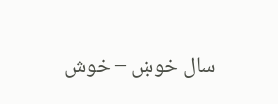سال خوښ – خوش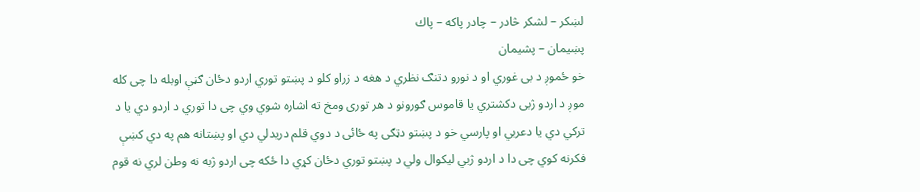لښكر – لشكر څادر – چادر پاكه – پاك
پښيمان – پشيمان
خو ځموږ د بى غوري او د نورو دتنګ نظري د هغه د زراو كلو د پښتو توري اردو دځان ګڼې اوبله دا چى كله موږ د اردو ژبى دكشتري يا قاموس ګورونو د هر تورى ومخ ته اشاره شوي وي چى دا توري د اردو دي يا د تركي دي يا دعربي او پارسي خو د پښتو دټګى په ځائى د دوي قلم دريدلي دي او پښتانه هم په دي كښې فكرنه كوي چى دا د اردو ژبي ليكوال ولي د پښتو توري دځان كړي دا ځكه چى اردو ژبه نه وطن لري نه قوم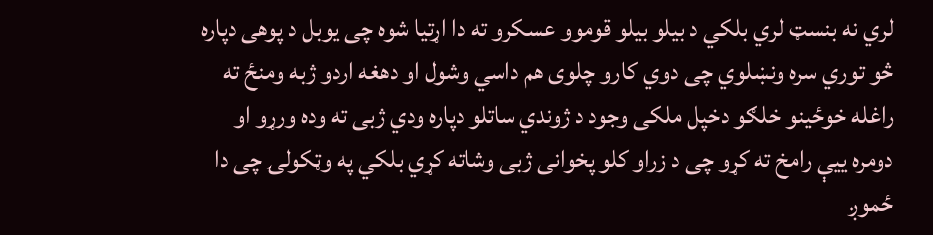لري نه بنسټ لري بلكي د بيلو بيلو قوموو عسكرو ته دا اړتيا شوه چى يوبل د پوهى دپاره څو توري سره ونښلوي چى دوي كارو چلوى هم داسي وشول او دهغه اردو ژبه ومنځ ته راغله خوځينو خلګو دخپل ملكى وجود د ژوندي ساتلو دپاره ودي ژبى ته وده ورړو او دومره ييې رامخ ته كړو چى د زراو كلو پخوانى ژبى وشاته كړي بلكي په وټكولۍ چى دا ځموږ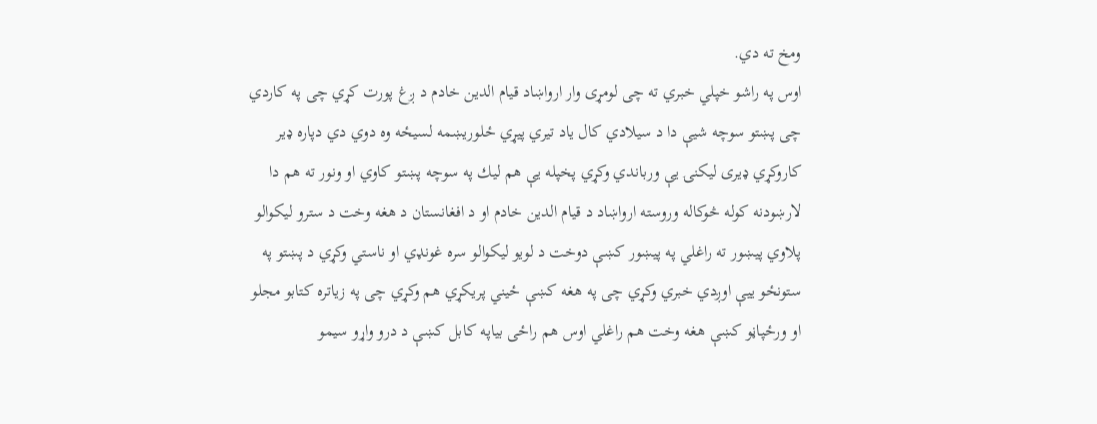ومخ ته دي.
اوس په راشو خپلي خبري ته چى لومړى وار ارواښاد قيام الدين خادم د ږغ پورت كړي چى په كاردي چى پښتو سوچه شيې دا د سيلادي كال ياد تيري پيړي ځلوريښمه لسيځه وه دوي دي دپاره ډير كاروكړي ډيرى ليكنۍ يې ورباندي وكړي پخپله يې هم ليك په سوچه پښتو كاوي او ونور ته هم دا لارښودنه كوله څوكاله وروسته ارواښاد د قيام الدين خادم او د افغانستان د هغه وخت د سترو ليكوالو پلاوي پيښور ته راغلي په پيښور كښې دوخت د لويو ليكوالو سره غونډي او ناستي وكړي د پښتو په ستونځو ييې اوږدي خبري وكړي چى په هغه كښې ځيني پريكړي هم وكړي چى په زياتره كتابو مجلو او ورځپاڼو كښې هغه وخت هم راغلي اوس هم راځى بياپه كابل كښې د درو واړو سيمو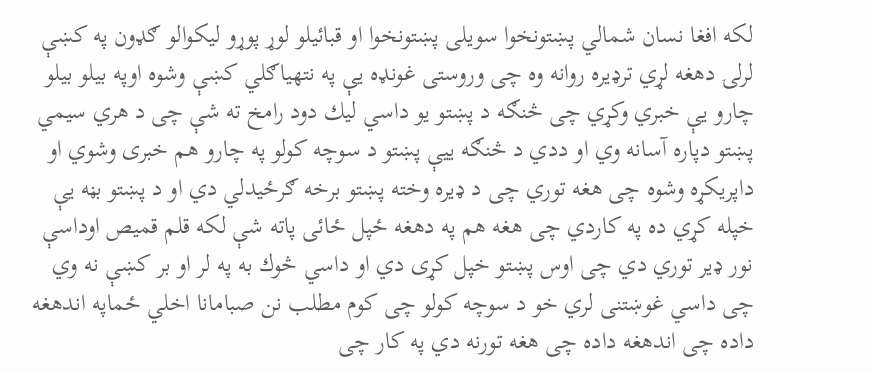لكه افغا نسان شمالي پښتونخوا سويلى پښتونخوا او قبائيلو لوړ پوړو ليكوالو ګډون په كښې لرلۍ دهغه لړي ترډيره روانه وه چى وروستى غونډه يې په نتهياګلي كښې وشوه اوپه بيلو بيلو چارو يې خبري وكړي چى څنګه د پښتو يو داسي ليك دود رامخ ته شې چى د هري سيمي پښتو دپاره آسانه وي او ددي د څنګه ييې پښتو د سوچه كولو په چارو هم خبرى وشوي او داپريكړه وشوه چى هغه توري چى د ډيره وخته پښتو برخه ګرځيدلي دي او د پښتو بڼه يې خپله كړي ده په كاردي چى هغه هم په دهغه ځپل ځائى پاته شې لكه قلم قميص اوداسې نور ډير توري دي چى اوس پښتو خپل كړى دي او داسي څوك به په لر او بر كښې نه وي چى داسي غوښتنى لري خو د سوچه كولو چى كوم مطلب نن صبامانا اخلي ځماپه اندهغه داده چى اندهغه داده چى هغه تورنه دي په كار چى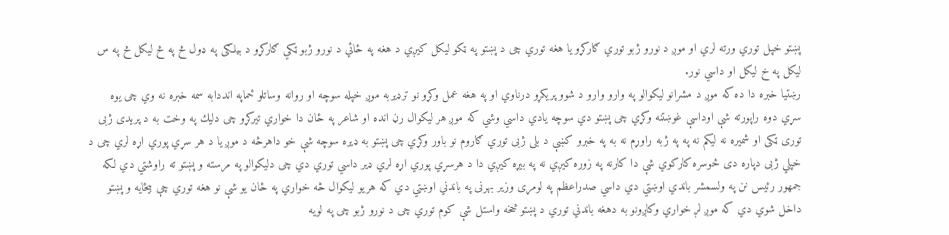پښتو خپل توري ورته لري او موږ د نورو ژبو توري ګاركړو يا هغه توري چى د پښتو په ټكو ليكل كيږي د هغه په ځائي د نورو ژبو ټكي ګاركړو د بيلګى په ډول څ په څ ليكل څ په س ليكل په خ ليكل او داسي نور.
رښتيا خبره دا ده كه موږ د مشرانو ليكوالو په وارو وارو د شوو پريكړو درناوي او په هغه عمل وكړو نو ترډيربه موږ خپله سوچه او روانه وساتلو ځماپه انددابه سمه خبره نه وي چى يوه سړي دوه راپورته شې اوداسې غوښتنه وكړي چى پښتو دي سوچه يادي داسي وشي كه موږ هر ليكوال رڼ انده او شاعر په ځان دا خواري تيركړو چى دليك په وخت به د پريدى ژبى تورى ټكى او شميره نه ليكم نه په په ژبه راوړم نه به په خبرو كښې د بلى ژبى توري ګاروم نو باور وكړي چى پښتو به ډيره سوچه شې خو داهرڅه د موږ يا د هر سړي پوري اړه لري چى د خپلي ژبى دپاره دى څوسره كاركوي شې دا كارنه په زوره كيږي نه په بيړه كيږي دا د هرسړي پوري اړه لري ډير داسي توري دي چى دليكوالو په مرسته و پښتو ته راوشتي دي لكه جمهور رئيس نن په ولسمشر باندي اوښتي دي داسي صدراعظم په لومړى وزير بهرنى په باندني اوښتي دي كه هريو ليكوال څه خواري په ځان يو شې نو هغه توري چې بيځايه و پښتو داخل شوي دي كه موږ لږ خواري وكاږونو به دهغه باندني توري د پښتو څخه واستل شې كوم توري چى د نورو ژبو چى په لويه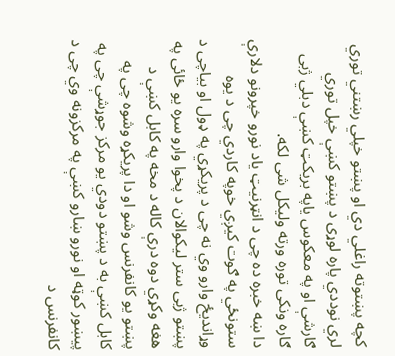كچه پښتوته راغلي دي او پښتو خپلي رښتني توري لري نوددي پاره لوړى د پښتو كښې خپل توري ګارشې او په معكوس ياپه بريكټ كښې دبلي ژبى ګاره ونكى توره ورته وليكل شى لكه.
دا ښه خبره ده چى د انټرنيټ ياد نورو خپرونو دلارې ستونځي په ګوت كيږي خوپه كاردي چى د يوه وړانديځ وارو وي نه چى د پريكړي په ډول او بياچى د پښتو ژبى ستر ليكوالان د پخوا وارو سره يو ځائى په هغه وكړي دوه درې كاله د مخه په كابل كښې د پښتو يو كانفرنس وشو او دا پريكړه وشوه چى په كابل كښې به د پښتو دودي يو مركز جوړشې چى په پيښور كوټه او نورو ښارو كښې په مركزونه وي چى د كانفرنس د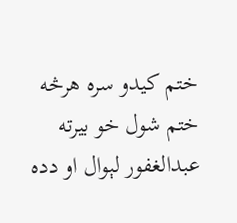ختم كيدو سره هرڅه ختم شول خو بيرته عبدالغفور لېوال او دده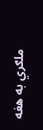ملګري به هغه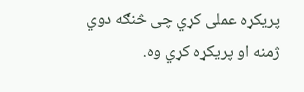پريكړه عملى كړي چى څنګه دوي ژمنه او پريكړه كړي وه.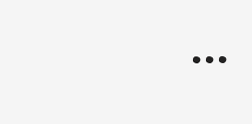...